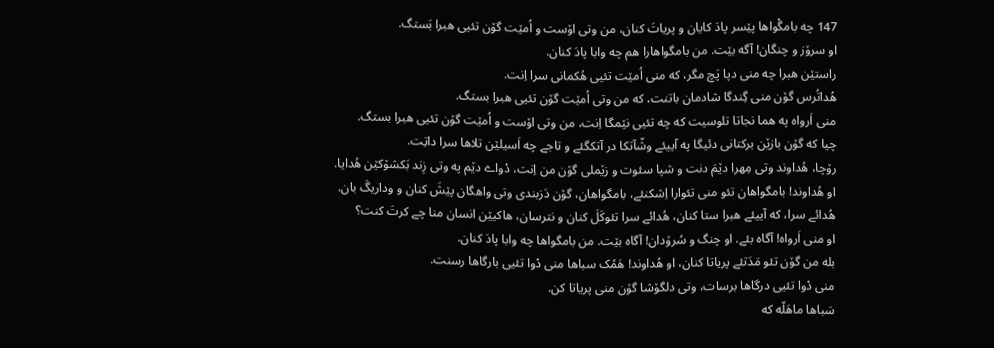147 چه بامگْواها پێسر پادَ کایان و پریاتَ کنان، من وتی اۆست و اُمێت گۆن تئیی هبرا بَستگ.
او سرۆز و چنگان! آگه بێت. من بامگواهارا هم چه وابا پادَ کنان.
راستێن هبرا چه منی دپا پَچ مگر، که منی اُمێت تئیی هُکمانی سرا اِنت.
هُداتُرس گۆن منی گِندگا شادمان باتنت، که من وتی اُمێت گۆن تئیی هبرا بستگ.
منی اَرواه په هما نجاتا تلوسیت که چه تئیی نێمگا اِنت، من وتی اۆست و اُمێت گۆن تئیی هبرا بستگ.
چیا که گۆن بازێن برکتانی دئیگا په آییئے وشّآتکا در آتکگئے و تاجے چه اَسیلێن تلاها سرا داتِت.
رۆچا، هُداوند وتی مِهرا دێمَ دنت و شپا سئوت و زێملی گۆن من اِنت، دْواے دێم په وتی زِند بَکشۆکێن هُدایا.
او هُداوند! بامگواهان تئو منی تئوارا اِشکنئے، بامگواهان، گۆن دَزبندی وتی واهگان پێشَ کنان و وداریگَ بان.
هُدائے سرا، که آییئے هبرا ستا کنان، هُدائے سرا تئوکَلَ کنان و نترسان، هاکیێن انسان منا چے کرتَ کنت؟
او منی اَرواه! آگاه بئے. او چنگ و سُرۆدان! آگاه بێت. من بامگواها چه وابا پادَ کنان.
بله من گۆن تئو مَدَتئے پریاتا کنان، او هُداوند! هَمُک سباها منی دْوا تئیی بارگاها رسنت.
منی دْوا تئیی درگاها برسات، وتی دلگۆشا گۆن منی پریاتا کن.
سَباها ماهَلّه که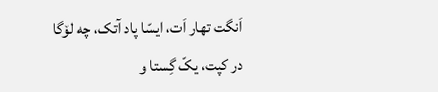اَنگت تهار اَت، ایسّا پاد آتک، چه لۆگا در کپت، یکّ گِستا و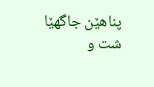پناهێن جاگهێا شت و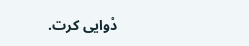دْوایی کرت.